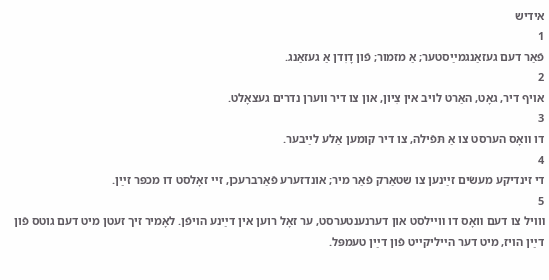אידיש
1
פֿאַר דעם געזאַנגמײַסטער; אַ מזמור; פֿון דָוִדן אַ געזאַנג.
2
אױף דיר, גאָט, האַרט לױב אין צִיון, און צו דיר װערן נדרים געצאָלט.
3
דו װאָס הערסט צו אַ תּפֿילה, צו דיר קומען אַלע לײַבער.
4
די זינדיקע מעשׂים זײַנען צו שטאַרק פֿאַר מיר; אונדזערע פֿאַרברעכן, זײ זאָלסט דו מכפּר זײַן.
5
װױל צו דעם װאָס דו װײלסט און דערנענטערסט, ער זאָל רוען אין דײַנע הױפֿן. לאָמיר זיך זעטן מיט דעם גוטס פֿון דײַן הױז, מיט דער הײליקײט פֿון דײַן טעמפּל.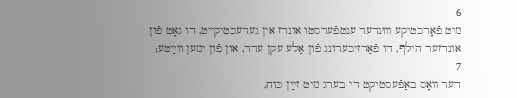6
מיט פֿאָרכטיקע װוּנדער ענטפֿערסטו אונדז אין גערעכטיקײט, דו גאָט פֿון אונדזער הילף, דו פֿאַרזיכערונג פֿון אַלע עקן ערד, און פֿון ימען װײַטע;
7
דער װאָס באַפֿעסטיקט די בערג מיט זײַן כּוח,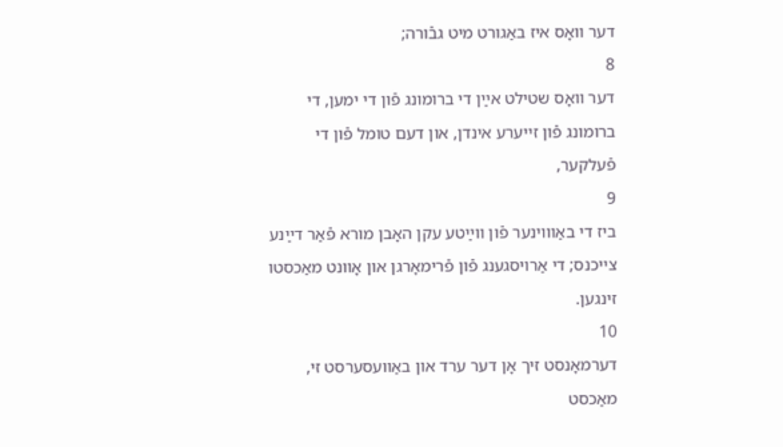דער װאָס איז באַגורט מיט גבֿורה;
8
דער װאָס שטילט אײַן די ברומונג פֿון די ימען, די ברומונג פֿון זײערע אינדן, און דעם טומל פֿון די פֿעלקער,
9
ביז די באַװױנער פֿון װײַטע עקן האָבן מורא פֿאַר דײַנע צײכנס; די אַרױסגענג פֿון פֿרימאָרגן און אָװנט מאַכסטו זינגען.
10
דערמאָנסט זיך אָן דער ערד און באַװעסערסט זי, מאַכסט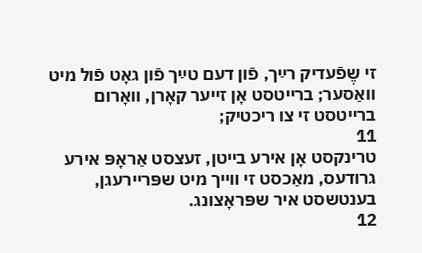זי שֶפֿעדיק רײַך, פֿון דעם טײַך פֿון גאָט פֿול מיט װאַסער; ברײטסט אָן זײער קאָרן, װאָרום ברײטסט זי צו ריכטיק;
11
טרינקסט אָן אירע בײטן, זעצסט אַראָפּ אירע גרודעס, מאַכסט זי װײך מיט שפּרײרעגן, בענטשסט איר שפּראָצונג.
12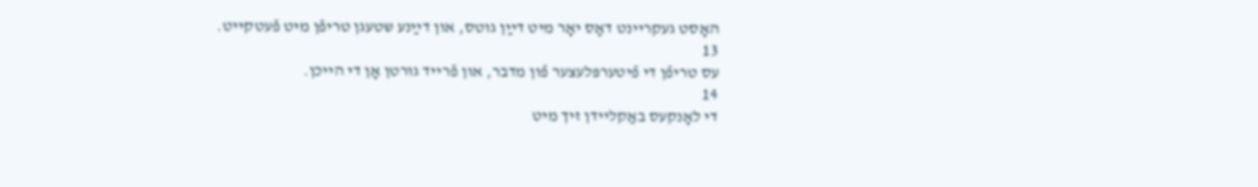האָסט געקרײנט דאָס יאָר מיט דײַן גוטס, און דײַנע שטעגן טריפֿן מיט פֿעטקײט.
13
עס טריפֿן די פֿיטערפּלעצער פֿון מדבר, און פֿרײד גורטן אָן די הײכן.
14
די לאָנקעס באַקלײדן זיך מיט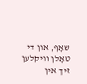שאָף, און די טאָלן װיקלען זיך אין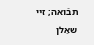תּבֿואה; זײ שאַלן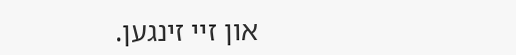און זײ זינגען.